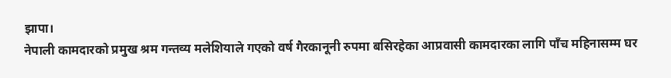झापा।
नेपाली कामदारको प्रमुख श्रम गन्तव्य मलेशियाले गएको वर्ष गैरकानूनी रुपमा बसिरहेका आप्रवासी कामदारका लागि पाँच महिनासम्म घर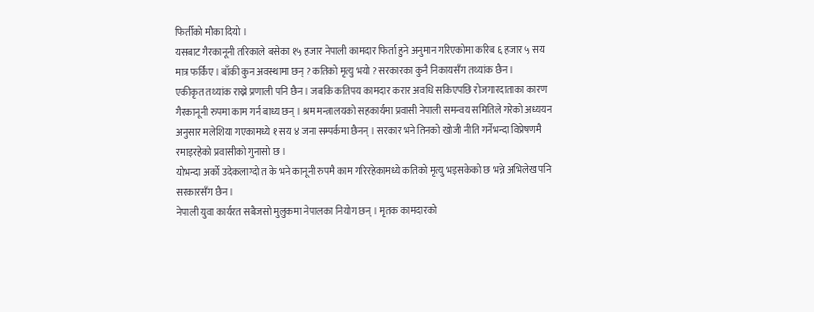फिर्तीको मौका दियो ।
यसबाट गैरकानूनी तरिकाले बसेका १५ हजार नेपाली कामदार फिर्ता हुने अनुमान गरिएकोमा करिब ६ हजार ५ सय मात्र फर्किए । बाँकी कुन अवस्थामा छन् ? कतिको मृत्यु भयो ? सरकारका कुनै निकायसँग तथ्यांक छैन ।
एकीकृत तथ्यांक राख्ने प्रणाली पनि छैन । जबकि कतिपय कामदार करार अवधि सकिएपछि रोजगारदाताका कारण गैरकानूनी रुपमा काम गर्न बाध्य छन् । श्रम मन्त्रालयको सहकार्यमा प्रवासी नेपाली समन्वय समितिले गरेको अध्ययन अनुसार मलेशिया गएकामध्ये १ सय ४ जना सम्पर्कमा छैनन् । सरकार भने तिनको खोजी नीति गर्नेभन्दा विप्रेषणमै रमाइरहेको प्रवासीको गुनासो छ ।
योभन्दा अर्को उदेकलाग्दो त के भने कानूनी रुपमै काम गरिरहेकामध्ये कतिको मृत्यु भइसकेको छ भन्ने अभिलेख पनि सरकारसँग छैन ।
नेपाली युवा कार्यरत सबैजसो मुलुकमा नेपालका नियोग छन् । मृतक कामदारको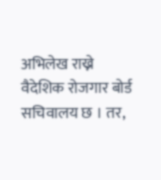अभिलेख राख्ने वैदेशिक रोजगार बोर्ड सचिवालय छ । तर,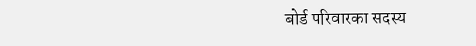बोर्ड परिवारका सदस्य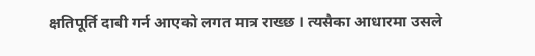क्षतिपूर्ति दाबी गर्न आएको लगत मात्र राख्छ । त्यसैका आधारमा उसले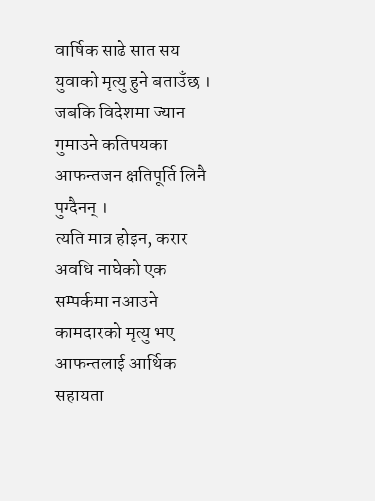वार्षिक साढे सात सय युवाको मृत्यु हुने बताउँछ । जबकि विदेशमा ज्यान गुमाउने कतिपयका आफन्तजन क्षतिपूर्ति लिनै पुग्दैनन् ।
त्यति मात्र होइन, करार अवधि नाघेको एक सम्पर्कमा नआउने कामदारको मृत्यु भए आफन्तलाई आर्थिक सहायता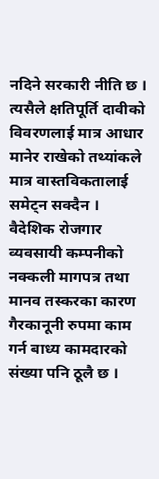नदिने सरकारी नीति छ । त्यसैले क्षतिपूर्ति दावीको विवरणलाई मात्र आधार मानेर राखेको तथ्यांकले मात्र वास्तविकतालाई समेट्न सक्दैन ।
वैदेशिक रोजगार व्यवसायी कम्पनीको नक्कली मागपत्र तथा मानव तस्करका कारण गैरकानूनी रुपमा काम गर्न बाध्य कामदारको संख्या पनि ठूलै छ ।